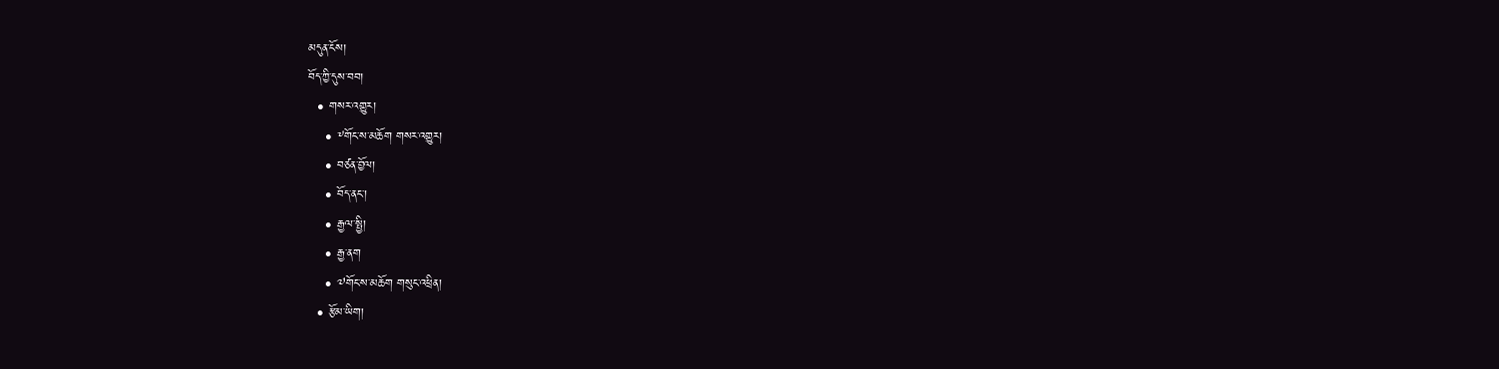མདུན་ངོས།
བོད་ཀྱི་དུས་བབ།
  • གསར་འགྱུར།
    • ༸གོང་ས་མཆོག གསར་འགྱུར།
    • བཙན་བྱོལ།
    • བོད་ནང་།
    • རྒྱལ་སྤྱི།
    • རྒྱ་ནག
    • ༧གོང་ས་མཆོག གསུང་འཕྲིན།
  • རྩོམ་ཡིག།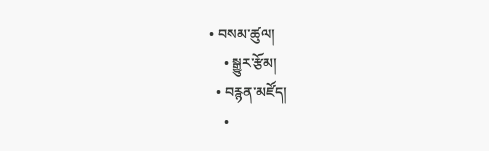• བསམ་ཚུལ།
    • སྒྱུར་རྩོམ།
  • བརྙན་མཛོད།
    •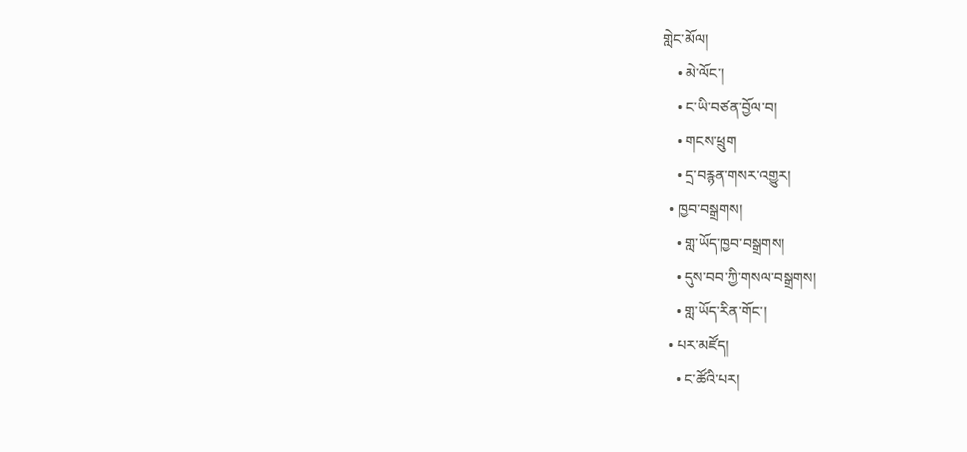གླེང་མོལ།
    • མེ་ལོང་།
    • ང་ཡི་བཙན་བྱོལ་བ།
    • གངས་ཕྲུག
    • དྲ་བརྙན་གསར་འགྱུར།
  • ཁྱབ་བསྒྲགས།
    • གླ་ཡོད་ཁྱབ་བསྒྲགས།
    • དུས་བབ་ཀྱི་གསལ་བསྒྲགས།
    • གླ་ཡོད་རིན་གོང་།
  • པར་མཛོད།
    • ང་ཚོའི་པར།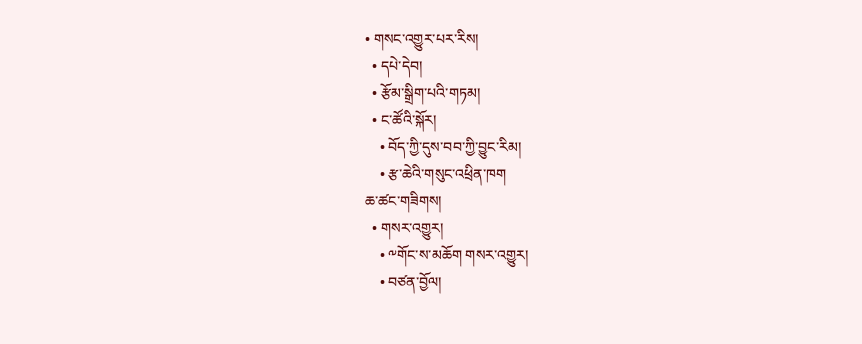• གསང་འགྱུར་པར་རིས།
  • དཔེ་དེབ།
  • རྩོམ་སྒྲིག་པའི་གཏམ།
  • ང་ཚོའི་སྐོར།
    • བོད་ཀྱི་དུས་བབ་ཀྱི་བྱུང་རིམ།
    • རྩ་ཆེའི་གསུང་འཕྲིན་ཁག
ཆ་ཚང་གཟིགས།
  • གསར་འགྱུར།
    • ༸གོང་ས་མཆོག གསར་འགྱུར།
    • བཙན་བྱོལ།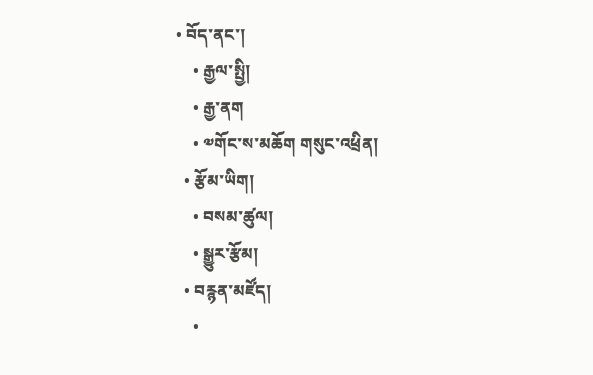• བོད་ནང་།
    • རྒྱལ་སྤྱི།
    • རྒྱ་ནག
    • ༧གོང་ས་མཆོག གསུང་འཕྲིན།
  • རྩོམ་ཡིག།
    • བསམ་ཚུལ།
    • སྒྱུར་རྩོམ།
  • བརྙན་མཛོད།
    •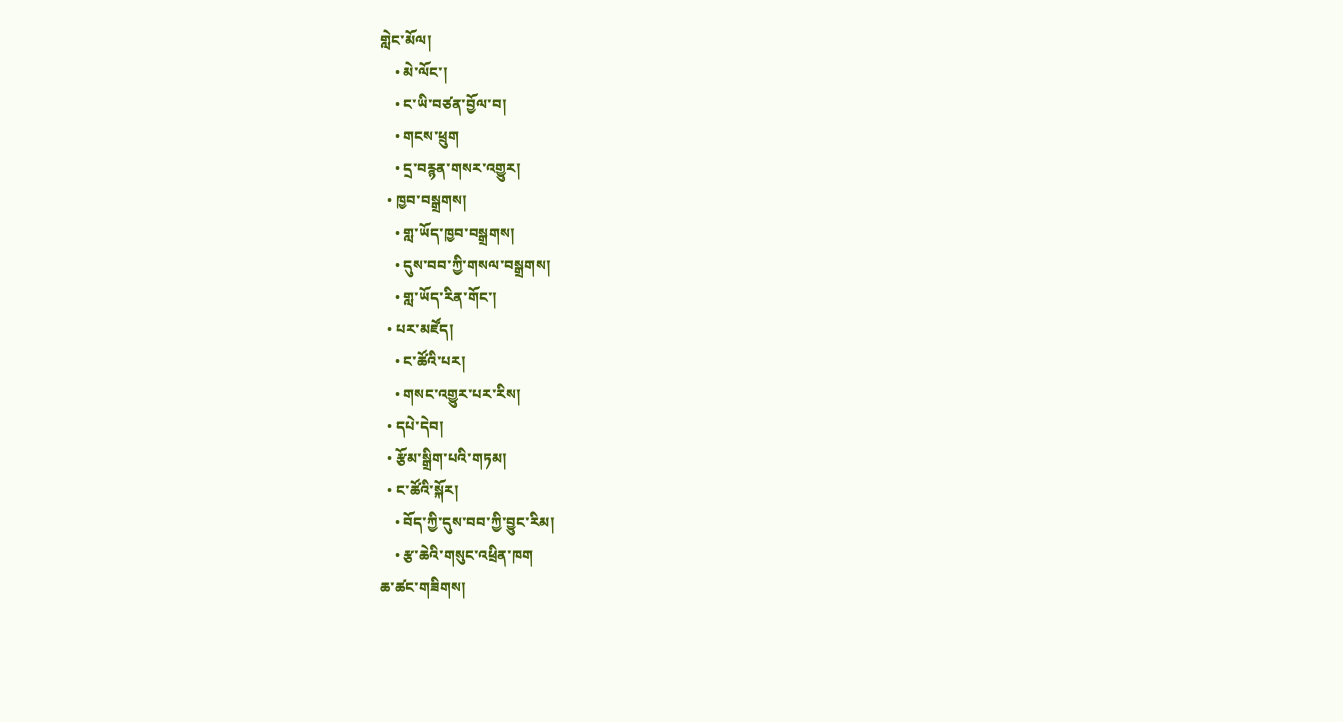གླེང་མོལ།
    • མེ་ལོང་།
    • ང་ཡི་བཙན་བྱོལ་བ།
    • གངས་ཕྲུག
    • དྲ་བརྙན་གསར་འགྱུར།
  • ཁྱབ་བསྒྲགས།
    • གླ་ཡོད་ཁྱབ་བསྒྲགས།
    • དུས་བབ་ཀྱི་གསལ་བསྒྲགས།
    • གླ་ཡོད་རིན་གོང་།
  • པར་མཛོད།
    • ང་ཚོའི་པར།
    • གསང་འགྱུར་པར་རིས།
  • དཔེ་དེབ།
  • རྩོམ་སྒྲིག་པའི་གཏམ།
  • ང་ཚོའི་སྐོར།
    • བོད་ཀྱི་དུས་བབ་ཀྱི་བྱུང་རིམ།
    • རྩ་ཆེའི་གསུང་འཕྲིན་ཁག
ཆ་ཚང་གཟིགས།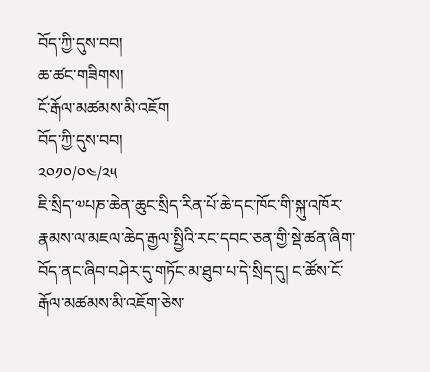བོད་ཀྱི་དུས་བབ།
ཆ་ཚང་གཟིགས།
ངོ་རྒོལ་མཚམས་མི་འཇོག
བོད་ཀྱི་དུས་བབ།
༢༠༡༠/༠༤/༢༥
ཇི་སྲིད་༧པཎ་ཆེན་ཆུང་སྲིད་རིན་པོ་ཆེ་དང་ཁོང་གི་སྐུ་འཁོར་རྣམས་ལ་མཇལ་ཆེད་རྒྱལ་སྤྱིའི་རང་དབང་ཅན་གྱི་སྡེ་ཚན་ཞིག་བོད་ནང་ཞིབ་བཤེར་དུ་གཏོང་མ་ཐུབ་པ་དེ་སྲིད་དུ། ང་ཚོས་ངོ་རྒོལ་མཚམས་མི་འཇོག་ཅེས་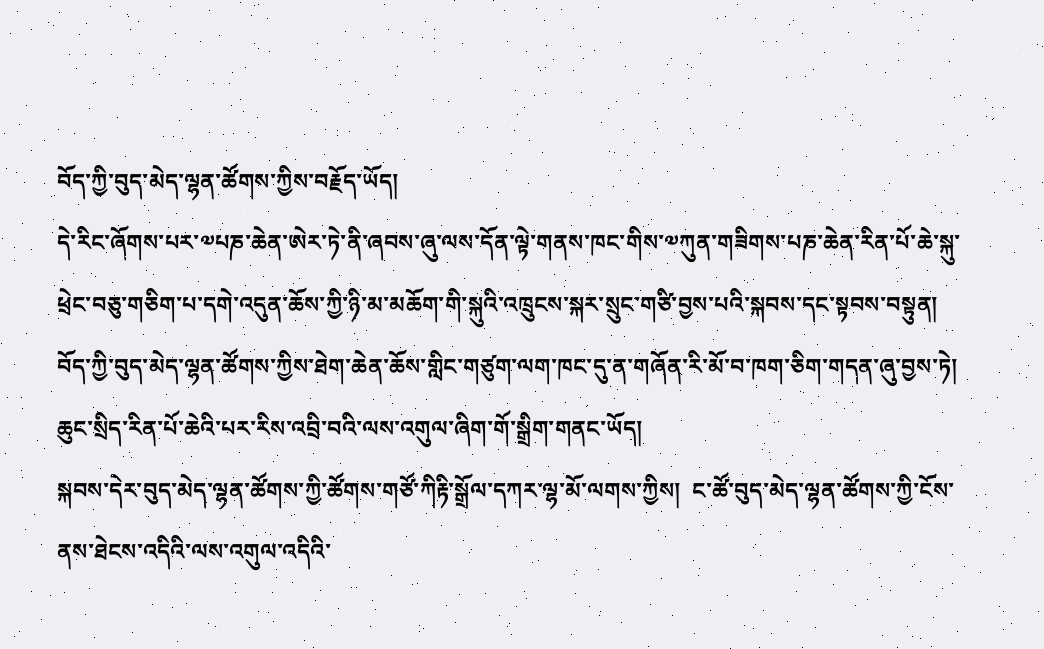བོད་ཀྱི་བུད་མེད་ལྷན་ཚོགས་ཀྱིས་བརྗོད་ཡོད།
དེ་རིང་ཞོགས་པར་༧པཎ་ཆེན་ཨེར་ཏེ་ནི་ཞབས་ཞུ་ལས་དོན་ལྟེ་གནས་ཁང་གིས་༧ཀུན་གཟིགས་པཎ་ཆེན་རིན་པོ་ཆེ་སྐུ་ཕྲེང་བཅུ་གཅིག་པ་དགེ་འདུན་ཆོས་ཀྱི་ཉི་མ་མཆོག་གི་སྐུའི་འཁྲུངས་སྐར་སྲུང་གཙི་བྱས་པའི་སྐབས་དང་སྟབས་བསྟུན། བོད་ཀྱི་བུད་མེད་ལྷན་ཚོགས་ཀྱིས་ཐེག་ཆེན་ཆོས་གླིང་གཙུག་ལག་ཁང་དུ་ན་གཞོན་རི་མོ་བ་ཁག་ཅིག་གདན་ཞུ་བྱས་ཏེ།  ཆུང་སྲིད་རིན་པོ་ཆེའི་པར་རིས་འབྲི་བའི་ལས་འགུལ་ཞིག་གོ་སྒྲིག་གནང་ཡོད།
སྐབས་དེར་བུད་མེད་ལྷན་ཚོགས་ཀྱི་ཚོགས་གཙོ་ཀིརྟི་སྒྲོལ་དཀར་ལྷ་མོ་ལགས་ཀྱིས།  ང་ཚོ་བུད་མེད་ལྷན་ཚོགས་ཀྱི་ངོས་ནས་ཐེངས་འདིའི་ལས་འགུལ་འདིའི་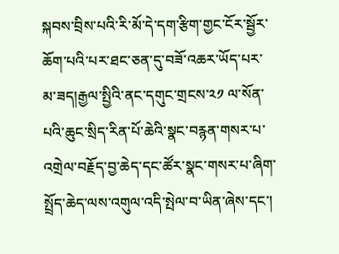སྐབས་བྲིས་པའི་རི་མོ་དེ་དག་རྩིག་གྱང་ངོར་སྦྱོར་ཆོག་པའི་པར་ཐང་ཅན་དུ་བཟོ་འཆར་ཡོད་པར་མ་ཟད།རྒྱལ་སྤྱིའི་ནང་དགུང་གྲངས་༢༡ ལ་སོན་པའི་ཆུང་སྲིད་རིན་པོ་ཆེའི་སྣང་བརྙན་གསར་པ་འགྲེལ་བརྗོད་བྱ་ཆེད་དང་ཚོར་སྣང་གསར་པ་ཞིག་སྤྲོད་ཆེད་ལས་འགུལ་འདི་སྤེལ་བ་ཡིན་ཞེས་དང་།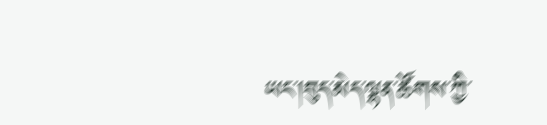ཡང་།བུད་མེད་ལྷན་ཚོགས་ཀྱི་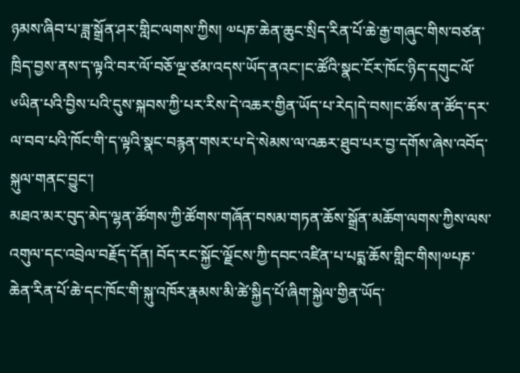ཉམས་ཞིབ་པ་ཟླ་སྒྲོན་ཤར་གླིང་ལགས་ཀྱིས། ༧པཎ་ཆེན་ཆུང་སྲིད་རིན་པོ་ཆེ་རྒྱ་གཞུང་གིས་བཙན་ཁྲིད་བྱས་ནས་ད་ལྟའི་བར་ལོ་བཅོ་ལྔ་ཙམ་འདས་ཡོད་ནའང་།ང་ཚོའི་སྣང་ངོར་ཁོང་ཉིད་དགུང་ལོ་༦ཡིན་པའི་བྱིས་པའི་དུས་སྐབས་ཀྱི་པར་རིས་དེ་འཆར་གྱིན་ཡོད་པ་རེད།དེ་བས།ང་ཚོས་ན་ཚོད་དར་ལ་བབ་པའི་ཁོང་གི་ད་ལྟའི་སྣང་བརྙན་གསར་པ་དེ་སེམས་ལ་འཆར་ཐུབ་པར་བྱ་དགོས་ཞེས་འབོད་སྐུལ་གནང་བྱུང་།
མཐའ་མར་བུད་མེད་ལྷན་ཚོགས་ཀྱི་ཚོགས་གཞོན་བསམ་གཏན་ཆོས་སྒྲོན་མཆོག་ལགས་ཀྱིས་ལས་འགུལ་དང་འབྲེལ་བརྗོད་དོན། བོད་རང་སྐྱོང་ལྗོངས་ཀྱི་དབང་འཛིན་པ་པདྨ་ཆོས་གླིང་གིས།༧པཎ་ཆེན་རིན་པོ་ཆེ་དང་ཁོང་གི་སྐུ་འཁོར་རྣམས་མི་ཚེ་སྐྱིད་པོ་ཞིག་སྐྱེལ་གྱིན་ཡོད་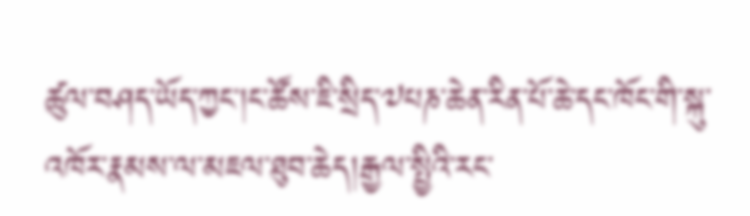ཚུལ་བཤད་ཡོད་ཀྱང་།ང་ཚོས་ཇི་སྲིད་༧པཎ་ཆེན་རིན་པོ་ཆེ་དང་ཁོང་གི་སྐུ་འཁོར་རྣམས་ལ་མཇལ་ཐུབ་ཆེད།རྒྱལ་སྤྱིའི་རང་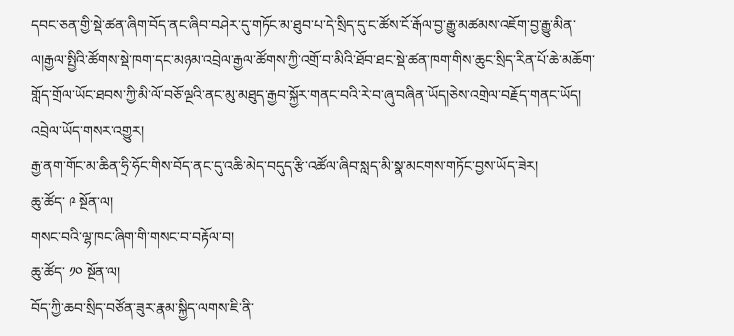དབང་ཅན་གྱི་སྡེ་ཚན་ཞིག་བོད་ནང་ཞིབ་བཤེར་དུ་གཏོང་མ་ཐུབ་པ་དེ་སྲིད་དུ་ང་ཚོས་ངོ་རྒོལ་བྱ་རྒྱུ་མཚམས་འཇོག་བྱ་རྒྱུ་མིན་ལ།རྒྱལ་སྤྱིའི་ཚོགས་སྡེ་ཁག་དང་མཉམ་འབྲེལ་རྒྱལ་ཚོགས་ཀྱི་འགྲོ་བ་མིའི་ཐོབ་ཐང་སྡེ་ཚན་ཁག་གིས་ཆུང་སྲིད་རིན་པོ་ཆེ་མཆོག་གློད་གྲོལ་ཡོང་ཐབས་ཀྱི་མི་ལོ་བཅོ་ལྔའི་ནང་མུ་མཐུད་རྒྱབ་སྐྱོར་གནང་བའི་རེ་བ་ཞུ་བཞིན་ཡོད།ཅེས་འགྲེལ་བརྗོད་གནང་ཡོད།
འབྲེལ་ཡོད་གསར་འགྱུར།
རྒྱ་ནག་གོང་མ་ཆིན་ཧྲི་ཧོང་གིས་བོད་ནང་དུ་འཆི་མེད་བདུད་རྩི་འཚོལ་ཞིབ་སླད་མི་སྣ་མངགས་གཏོང་བྱས་ཡོད་ཟེར།
ཆུ་ཚོད་ ༩ སྔོན་ལ།
གསང་བའི་ལྷ་ཁང་ཞིག་གི་གསང་བ་བརྟོལ་བ།
ཆུ་ཚོད་ ༡༠ སྔོན་ལ།
བོད་ཀྱི་ཆབ་སྲིད་བཙོན་ཟུར་རྣམ་སྐྱིད་ལགས་ཇི་ནི་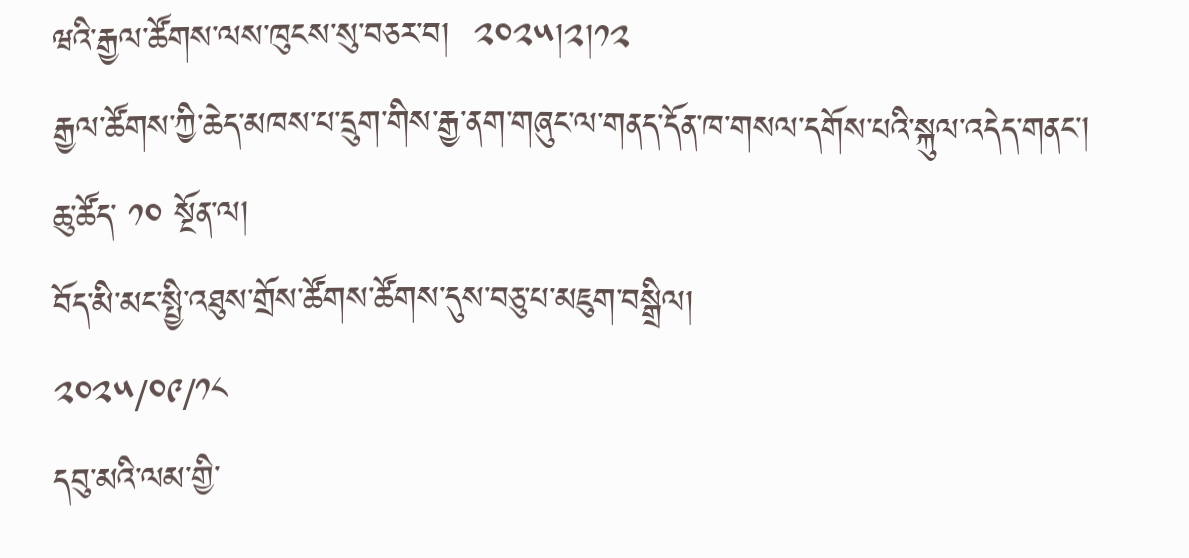ཝའི་རྒྱལ་ཚོགས་ལས་ཁུངས་སུ་བཅར་བ།  ༢༠༢༥།༢།༡༢
རྒྱལ་ཚོགས་ཀྱི་ཆེད་མཁས་པ་དྲུག་གིས་རྒྱ་ནག་གཞུང་ལ་གནད་དོན་ཁ་གསལ་དགོས་པའི་སྐུལ་འདེད་གནང་།
ཆུ་ཚོད་ ༡༠ སྔོན་ལ།
བོད་མི་མང་སྤྱི་འཐུས་གྲོས་ཚོགས་ཚོགས་དུས་བཅུ་པ་མཇུག་བསྒྲིལ།
༢༠༢༥/༠༩/༡༨
དབུ་མའི་ལམ་གྱི་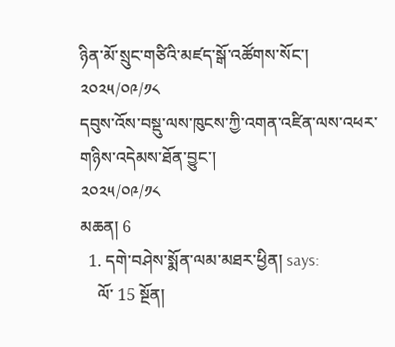ཉིན་མོ་སྲུང་གཙིའི་མཛད་སྒོ་འཚོགས་སོང་།
༢༠༢༥/༠༩/༡༨
དབུས་འོས་བསྡུ་ལས་ཁུངས་ཀྱི་འགན་འཛིན་ལས་འཕར་གཉིས་འདེམས་ཐོན་བྱུང་།
༢༠༢༥/༠༩/༡༨
མཆན། 6
  1. དགེ་བཤེས་སྨོན་ལམ་མཐར་ཕྱིན། says:
    ལོ་ 15 སྔོན།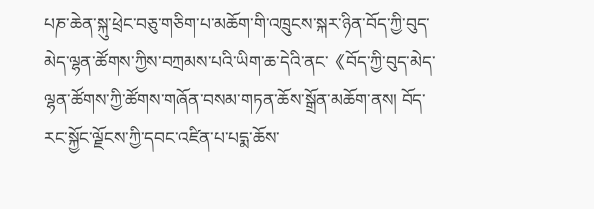པཎ་ཆེན་སྐུ་ཕྲེང་བཅུ་གཅིག་པ་མཆོག་གི་འཁྲུངས་སྐར་ཉིན་བོད་ཀྱི་བུད་མེད་ལྷན་ཚོགས་ཀྱིས་བཀྲམས་པའི་ཡིག་ཆ་དེའི་ནང་《བོད་ཀྱི་བུད་མེད་ལྷན་ཚོགས་ཀྱི་ཚོགས་གཞོན་བསམ་གཏན་ཆོས་སྒྲོན་མཆོག་ནས། བོད་རང་སྐྱོང་ལྗོངས་ཀྱི་དབང་འཛིན་པ་པདྨ་ཆོས་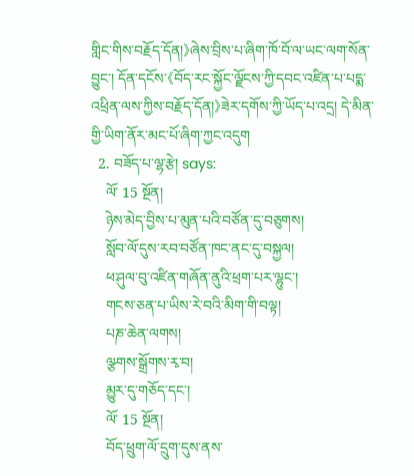གླིང་གིས་བརྗོད་དོན།》ཞེས་བྲིས་པ་ཞིག་ཁོ་བོ་ལ་ཡང་ལག་སོན་བྱུང་། དོན་དངོས་《བོད་རང་སྐྱོང་ལྗོངས་ཀྱི་དབང་འཛིན་པ་པདྨ་འཕྲིན་ལས་ཀྱིས་བརྗོད་དོན།》ཟེར་དགོས་ཀྱི་ཡོད་པ་འདྲ། དེ་མིན་གྱི་ཡིག་ནོར་མང་པོ་ཞིག་ཀྱང་འདུག
  2. བཟོད་པ་ལྷ་རྩེ། says:
    ལོ་ 15 སྔོན།
    ཉེས་མེད་བྱིས་པ་མུན་པའི་བཙོན་དུ་བཅུགས།
    སློབ་ལོ་དུས་རབ་བཙོན་ཁང་ནང་དུ་བསྐྱལ།
    ཕ་ཤུལ་བུ་འཛིན་གཞོན་ནུའི་ཕྲག་པར་ལྷུང་།
    གངས་ཅན་པ་ཡིས་རེ་བའི་མིག་གི་བལྟ།
    པཎ་ཆེན་ལགས།
    ལྩགས་སྒྲོགས་རྭ་བ།
    མྱུར་དུ་གཅོད་དང་།
    ལོ་ 15 སྔོན།
    བོད་ཕྲུག་ལོ་དྲུག་དུས་ནས་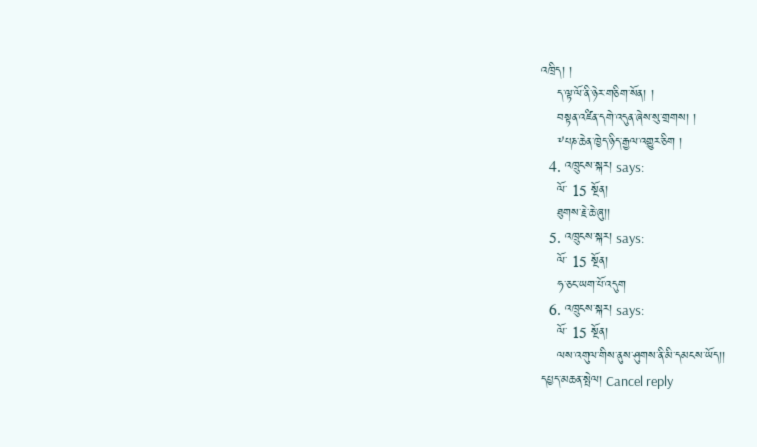འཁྲིད། །
    ད་ལྟ་ལོ་ནི་ཉེར་གཅིག་སོན། །
    བསྟན་འཛིན་དགེ་འདུན་ཞེས་སུ་གྲགས། །
    ༸པཎ་ཆེན་ཁྱེད་ཉིད་རྒྱལ་འགྱུར་ཅིག །
  4. འཁྲུངས་སྐར། says:
    ལོ་ 15 སྔོན།
    ཐུགས་རྗེ་ཆེ་ཞུ།།
  5. འཁྲུངས་སྐར། says:
    ལོ་ 15 སྔོན།
    ཧ་ཅང་ཡག་པོ་འདུག
  6. འཁྲུངས་སྐར། says:
    ལོ་ 15 སྔོན།
    ལས་འགུལ་གིས་ནུས་ཤུགས་ནི་མི་དམངས་ཡོད།།
དཔྱད་མཆན་སྤེལ། Cancel reply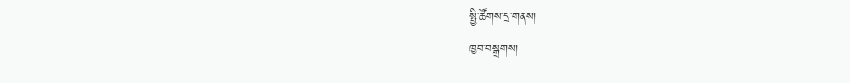སྤྱི་ཚོགས་དྲ་གནས།
ཁྱབ་བསྒྲགས།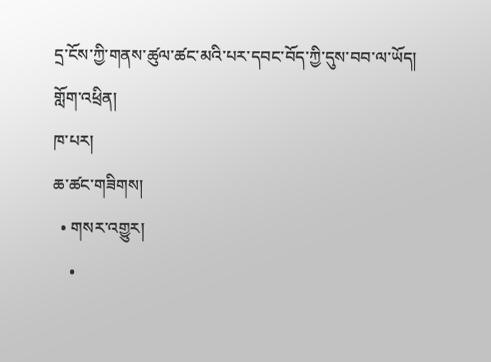དྲ་ངོས་ཀྱི་གནས་ཚུལ་ཚང་མའི་པར་དབང་བོད་ཀྱི་དུས་བབ་ལ་ཡོད།
གློག་འཕྲིན།
ཁ་པར།
ཆ་ཚང་གཟིགས།
  • གསར་འགྱུར།
    •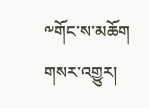༸གོང་ས་མཆོག གསར་འགྱུར།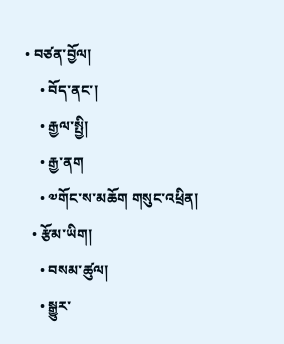• བཙན་བྱོལ།
    • བོད་ནང་།
    • རྒྱལ་སྤྱི།
    • རྒྱ་ནག
    • ༧གོང་ས་མཆོག གསུང་འཕྲིན།
  • རྩོམ་ཡིག།
    • བསམ་ཚུལ།
    • སྒྱུར་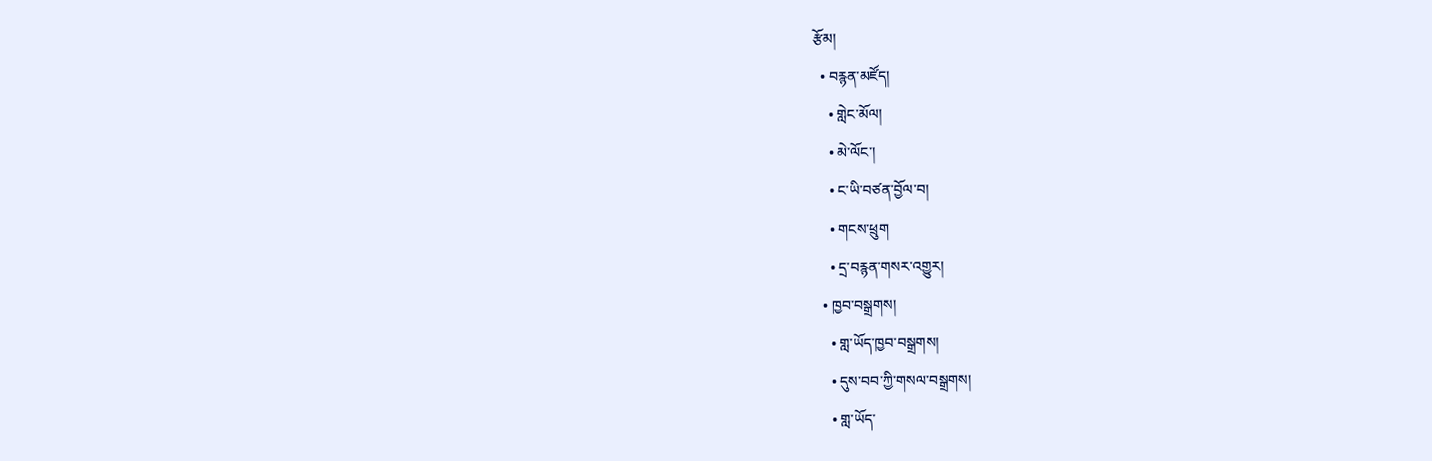རྩོམ།
  • བརྙན་མཛོད།
    • གླེང་མོལ།
    • མེ་ལོང་།
    • ང་ཡི་བཙན་བྱོལ་བ།
    • གངས་ཕྲུག
    • དྲ་བརྙན་གསར་འགྱུར།
  • ཁྱབ་བསྒྲགས།
    • གླ་ཡོད་ཁྱབ་བསྒྲགས།
    • དུས་བབ་ཀྱི་གསལ་བསྒྲགས།
    • གླ་ཡོད་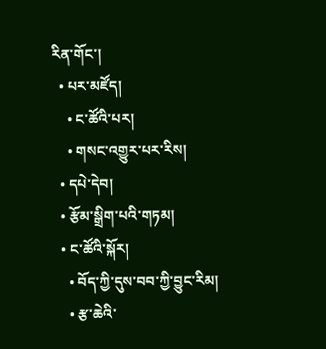རིན་གོང་།
  • པར་མཛོད།
    • ང་ཚོའི་པར།
    • གསང་འགྱུར་པར་རིས།
  • དཔེ་དེབ།
  • རྩོམ་སྒྲིག་པའི་གཏམ།
  • ང་ཚོའི་སྐོར།
    • བོད་ཀྱི་དུས་བབ་ཀྱི་བྱུང་རིམ།
    • རྩ་ཆེའི་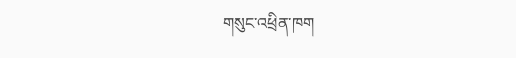གསུང་འཕྲིན་ཁག